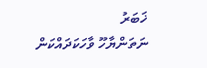ޚަބަރު
ނަތަންޔާހޫ ވާހަކަދައްކަން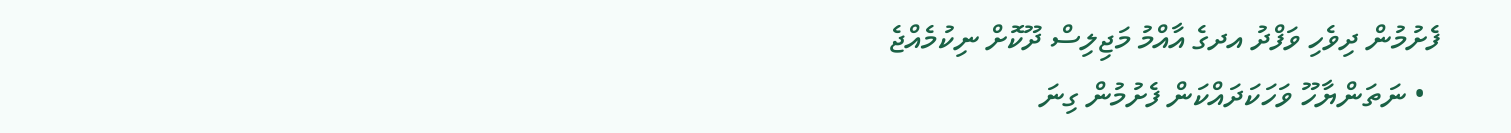ފެށުމުން ދިވެހި ވަފްދު އދގެ އާއްމު މަޖިލިސް ދޫކޮށް ނިކުމެއްޖެ
  • ނަތަންޔާހޫ ވަހަކަދައްކަން ފެށުމުން ގިނަ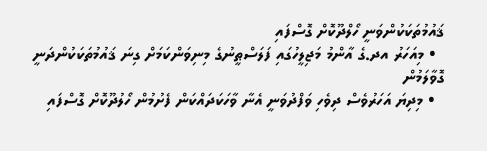ޤައުމުތަކަކުންވަނީ ހޯލްދޫކޮށް ގޮސްފައި
  • މިއަހަރު އދ.ގެ އާންމު މަޖިލީހުގައި ފަލަސްޠީނުގެ މިނިވަންކަމަށް ގިނަ ޤައުމުތަކަކުންދަނީ ގޮވާލަމުން
  • މިދިޔަ އަހަރުވެސް ދިވެހި ވަފްދުވަނީ އެނާ ވާހަކަދައްކަން ފެށުމުން ހޯލުދޫކޮށް ގޮސްފައި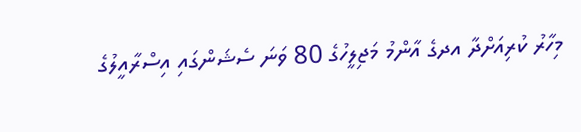މިހާރު ކުރިއަށްދާ އދގެ އާންމު މަޖިލީހުގެ 80 ވަނަ ސެޝަންގައި އިސްރާއީލުގެ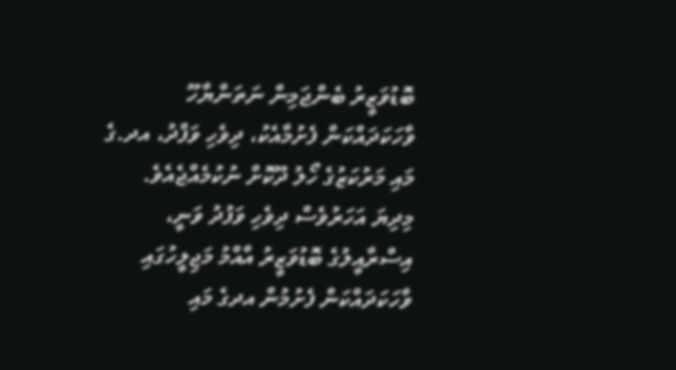ބޮޑުވަޒީރު ބެންޖަމިން ނަތަންޔާހޫ ވާހަކަދައްކަން ފެށުމާއެކު، ދިވެހި ވަފްދު، އދ.ގެ މައި މަރުކަޒުގެ ހޯލު ދޫކޮށް ނުކުމެއްޖެއެވެ.
މިދިޔަ އަހަރުވެސް ދިވެހި ވަފުދު ވަނީ، އިސްރާއީލުގެ ބޮޑުވަޒީރު އާއްމު މަޖިލީހުގައި ވާހަކަދައްކަން ފެށުމުން އދގެ މައި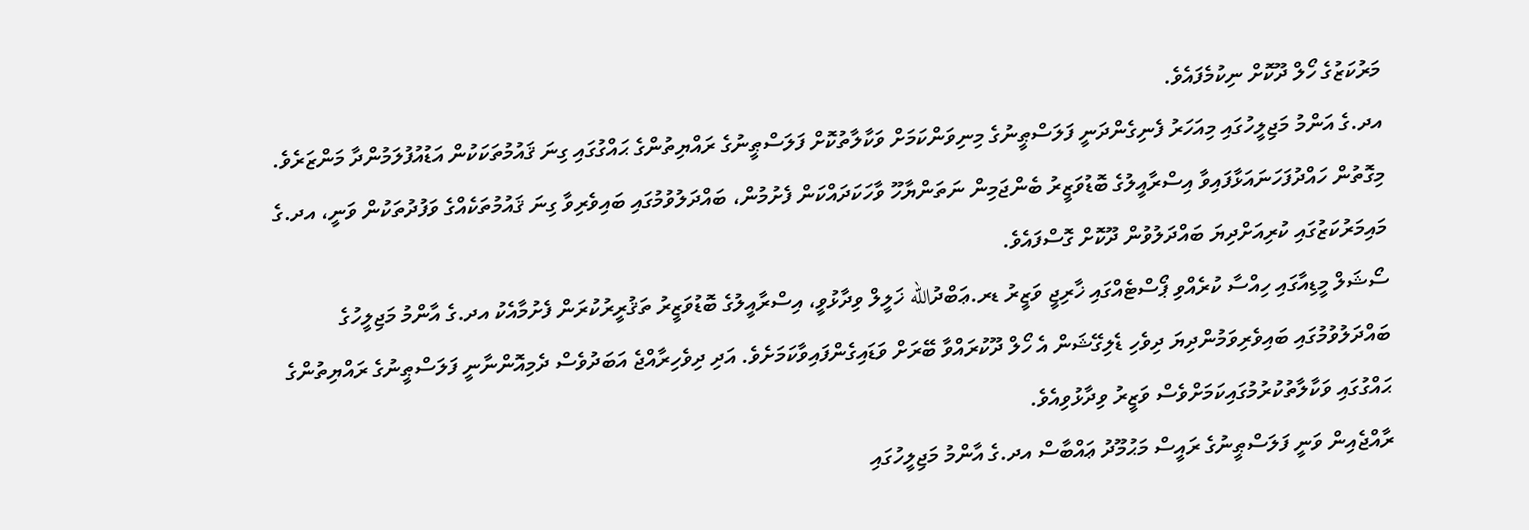މަރުކަޒުގެ ހޯލް ދޫކޮށް ނިކުމެފައެވެ.
އދ.ގެ އަންމު މަޖިލީހުގައި މިއަހަރު ފެނިގެންދަނީ ފަލަސްޠީނުގެ މިނިވަންކަމަށް ވަކާލާތުކޮށް ފަލަސްޠީނުގެ ރައްޔިތުންގެ ޙައްގުގައި ގިނަ ޤައުމުތަކަކުން އަޑުއުފުލަމުންދާ މަންޒަރެވެ. މިގޮތުން ހައްދުފަހަނައަޅާފައިވާ އިސްރާއީލުގެ ބޮޑުވަޒީރު ބެންޖަމިން ނަތަންޔާހޫ ވާހަކަދައްކަން ފެށުމުން، ބައްދަލުވުމުގައި ބައިވެރިވާ ގިނަ ޤައުމުތަކެއްގެ ވަފުދުތަކުން ވަނީ، އދ.ގެ މައިމަރުކަޒުގައި ކުރިއަށްދިޔަ ބައްދަލުވުން ދޫކޮށް ގޮސްފައެވެ.
ސޯޝަލް މީޑިއާގައި ހިއްސާ ކުރެއްވި ޕޯސްޓެއްގައި ޚާރިޖީ ވަޒީރު ޑރ.ޢަބްދުالله ޚަލީލް ވިދާޅުވީ، އިސްރާއީލުގެ ބޮޑުވަޒީރު ތަޤުރީރުކުރަން ފެށުމާއެކު އދ.ގެ އާންމު މަޖިލީހުގެ ބައްދަލުވުމުގައި ބައިވެރިވަމުންދިޔަ ދިވެހި ޑެލިގޭޝަން އެ ހޯލް ދޫކުރައްވާ ބޭރަށް ވަޑައިގެންފައިވާކަމަށެވެ. އަދި ދިވެހިރާއްޖެ އަބަދުވެސް ދެމިއޮންނާނީ ފަލަސްޠީނުގެ ރައްޔިތުންގެ ޙައްގުގައި ވަކާލާތުކުރުމުގައިކަމަށްވެސް ވަޒީރު ވިދާޅުވިއެވެ.
ރާއްޖެއިން ވަނީ ފަލަސްޠީނުގެ ރައީސް މަޙުމޫދު ޢައްބާސް އދ.ގެ އާންމު މަޖިލީހުގައި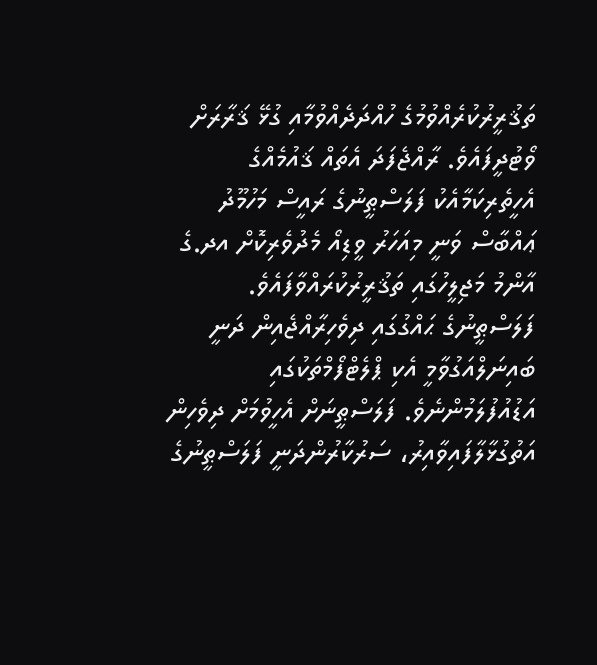ތަޤުރީރުކުރެއްވުމުގެ ހުއްދަދެއްވުމާއި ގުޅޭ ޤަރާރަށް ވޯޓުދީފައެވެ. ރާއްޖެފަދަ އެތައް ޤައުމެއްގެ އެހީތެރިކަމާއެކު ފަލަސްޠީނުގެ ރައީސް މަހުމޫދު ޢައްބާސް ވަނީ މިއަހަރު ވީޑިއޯ މެދުވެރިކޮށް އދ.ގެ އާންމު މަޖިލީހުގައި ތަޤުރީރުކުރައްވާފައެވެ.
ފަލަސްޠީނުގެ ޙައްގުގައި ދިވެހިރާއްޖެއިން ދަނީ ބައިނަލްއަގުވާމީ އެކި ޕްލެޓްފޯމްތަކުގައި އަޑުއުފުލަމުންނެވެ. ފަލަސްޠީނަށް އެހީވުމަށް ދިވެހިން އަތުގުޅާލާފައިވާއިރު، ސަރުކާރުންދަނީ ފަލަސްޠީނުގެ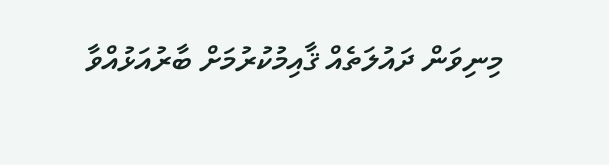މިނިވަން ދައުލަތެއް ޤާއިމުކުރުމަށް ބާރުއަޅުއްވާ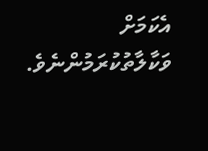އެކަމަށް ވަކާލާތުކުރަމުންނެވެ.